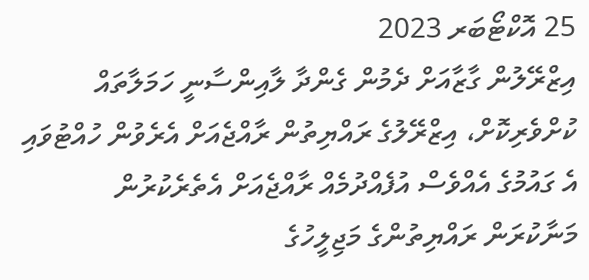25 އޮކްޓޯބަރ 2023
އިޒްރޭލުން ގާޒާއަށް ދެމުން ގެންދާ ލާއިންސާނީ ހަމަލާތައް ކުށްވެރިކޮށް، އިޒްރޭލުގެ ރައްޔިތުން ރާއްޖެއަށް އެރެވުން ހުއްޓުވައި އެ ގައުމުގެ އެއްވެސް އުފެއްދުމެއް ރާއްޖެއަށް އެތެރެކުރުން މަނާކުރަން ރައްޔިތުންގެ މަޖިލީހުގެ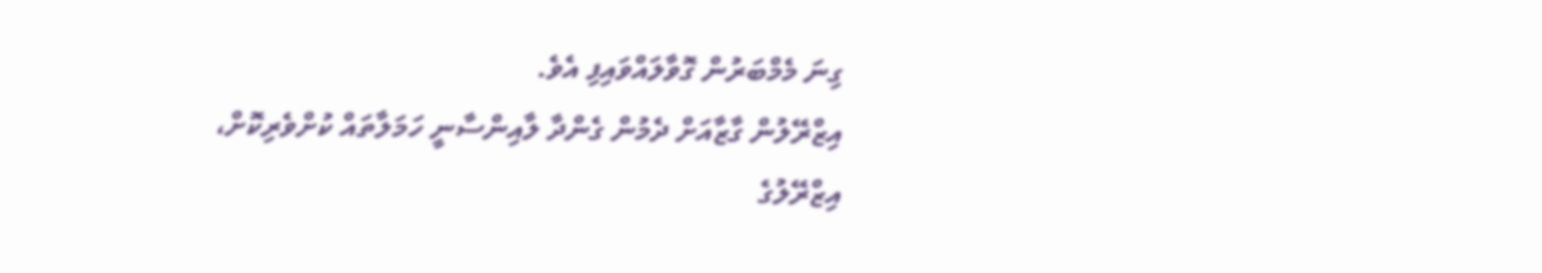ގިނަ މެމްބަރުން ގޮވާލައްވައިފި އެވެ.
އިޒްރޭލުން ގާޒާއަށް ދެމުން ގެންދާ ލާއިންސާނީ ހަމަލާތައް ކުށްވެރިކޮށް، އިޒްރޭލުގެ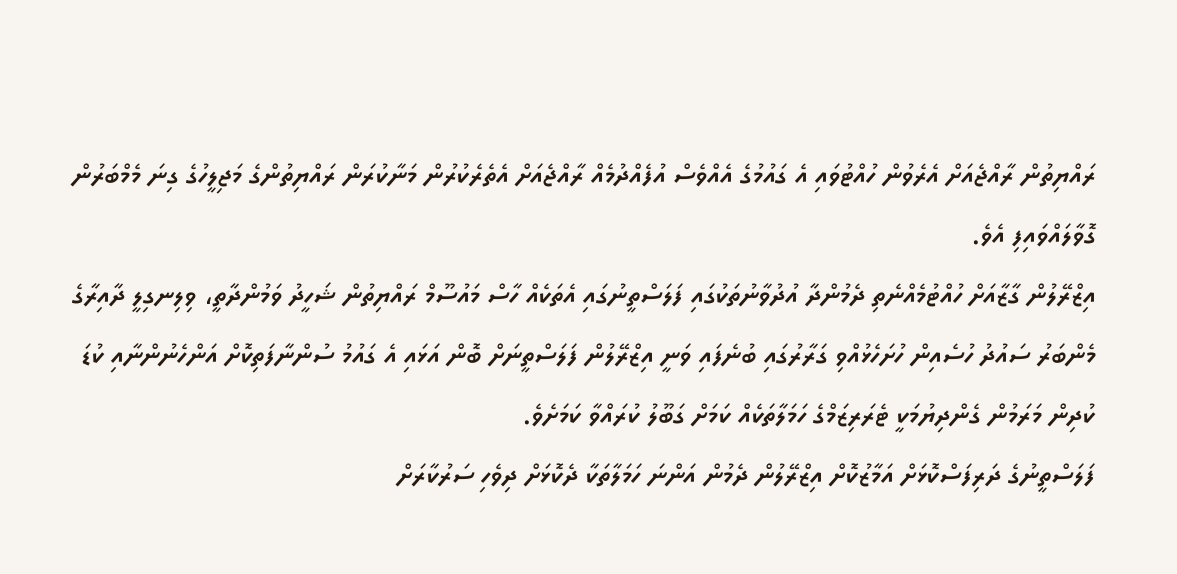ރައްޔިތުން ރާއްޖެއަށް އެރެވުން ހުއްޓުވައި އެ ގައުމުގެ އެއްވެސް އުފެއްދުމެއް ރާއްޖެއަށް އެތެރެކުރުން މަނާކުރަން ރައްޔިތުންގެ މަޖިލީހުގެ ގިނަ މެމްބަރުން ގޮވާލައްވައިފި އެވެ.
އިޒްރޭލުން ގާޒާއަށް ހުއްޓުމެއްނެތި ދެމުންދާ އުދުވާނުތަކުގައި ފަލަސްތީނުގައި އެތަކެއް ހާސް މައުސޫމް ރައްޔިތުން ޝަހީދު ވަމުންދާތީ، ވިލިނގިލީ ދާއިރާގެ މެންބަރު ސައުދު ހުސެއިން ހުށަހެޅުއްވި ގަރާރުގައި ބުނެފައި ވަނީ އިޒްރޭލުން ފަލަސްތީނަށް ބޮން އަޅައި އެ ގައުމު ސުންނާފަތިކޮށް އަންހެނުންނާއި ކުޑަ ކުދިން މަރަމުން ގެންދިޔުމަކީ ޓެރަރިޒަމްގެ ހަމަލާތަކެއް ކަމަށް ގަބޫލު ކުރައްވާ ކަމަށެވެ.
ފަލަސްތީނުގެ ދަރިފަސްކޮޅަށް އަމާޒުކޮށް އިޒްރޭލުން ދެމުން އަންނަ ހަމަލާތަކާ ދެކޮޅަށް ދިވެހި ސަރުކާރަށް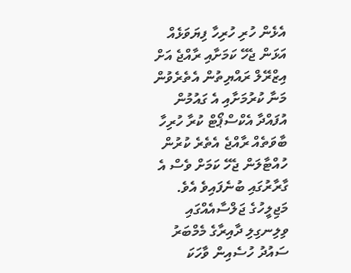އެޅެން ހުރި ހުރިހާ ފިޔަވަޅެއް އަޅަން ޖެހޭ ކަމަށާއި ރާއްޖެ އަށް އިޒްރޭލް ރައްޔިތުން އެތެރެވުން މަނާ ކުރުމަށާއި އެ ގައުމުން އުފައްދާ އެކްސްޕޯޓް ކުރާ ހުރިހާ ބާވަތެއް ރާއްޖެ އެތެރެ ކުރުން ހުއްޓާލަން ޖެހޭ ކަމަށް ވެސް އެ ގާރާރުގައި ބުނެފައިވެ އެވެ.
މަޖިލީހުގެ ޖަލްސާއެއްގައި ވިލިނގިލި ދާއިރާގެ މެމްބަރު ސައުދު ހުސެއިން ވާހަކަ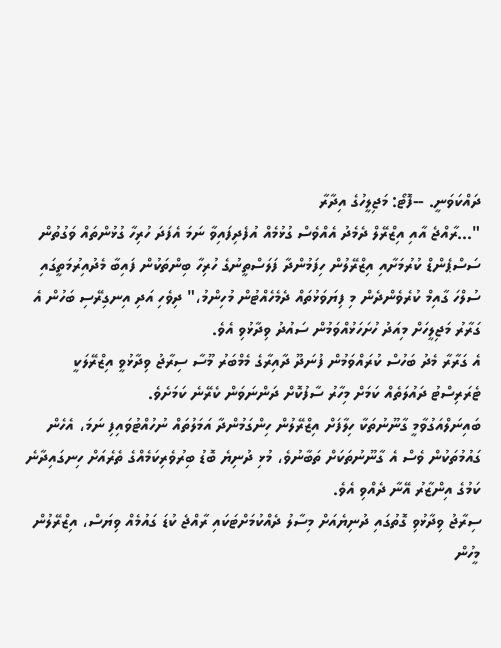ދައްކަވަނީ. --ފޮޓޯ: މަޖިލީހުގެ އިދާރާ
"...ރާއްޖެ އާއި އިޒްރޭލް ދެމެދު އެއްވެސް ގުޅުމެއް އުފެދިފައިވާ ނަމަ އެފަދަ ހުރިހާ ގުޅުންތައް ވަގުތުން ސަސްޕެންޑް ކުރުމަށާއި އިޒްރޭލުން ހިފަމުންދާ ފަލަސްތީނުގެ ހުރިހާ ބިންތަކުން ފައިބާ މެދުއިރުމަތީގައި ސުލްހަ ގާއިމް ކުރެވެންދެން މި ފިޔަވަޅުތައް ދެމެހެއްޓުން މުހިންމު،" ދިވެހި އަދި އިނގިރޭސި ބަހުން އެ ގަރާރު މަޖިލީހަށް މިއަދު ހުށަހަޅުއްވަމުން ސައުދު ވިދާޅުވި އެވެ.
އެ ގަރާރާ މެދު ބަހުސް ކުރައްވަމުން ފުނަދޫ ދާއިރާގެ މެމްބަރު މޫސާ ސިރާޖު ވިދާޅުވީ އިޒްރޭލަކީ ޓެރަރިސްޓު ދައުލަތެއް ކަމަށް މިހާރު ސާފުކޮށް ދަންނަވަން ކެރޭނެ ކަމަށެވެ.
ބައިނަލްއަގުވާމީ ގާނޫނުތަކާ ހިލާފަށް އިޒްރޭލުން ހިންގަމުންދާ އަމަލުތައް ނުހުއްޓުވައިފި ނަމަ، އެހެން ގައުމުތަކުން ވެސް އެ ގާނޫނުތަކަށް ތަބާނުވެ، މުޅި ދުނިޔެ ބޮޑު ބިރުވެރިކަމެއްގެ ތެރެއަށް ހިނގައިދާނެ ކަމުގެ އިންޒާރު އޭނާ ދެއްވި އެވެ.
ސިރާޖު ވިދާޅުވި ގޮތުގައި ދުނިޔެއަށް މިސާލު ދެއްކުމަށްޓަކައި ރާއްޖެ ކުޑަ ގައުމެއް ވިޔަސް، އިޒްރޭލުން މީހުން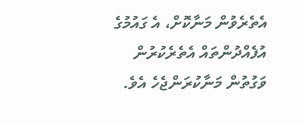އެތެރެވުން މަނާކޮށް، އެ ގައުމުގެ އުފެއްދުންތައް އެތެރެކުރުން ވަގުތުން މަނާކުރަންޖެހެ އެވެ.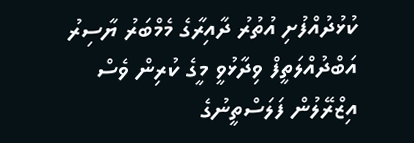ކުޅުދުއްފުށި އުތުރު ދާއިރާގެ މެމްބަރު ޔާސިރު އަބްދުއްލަތީފް ވިދާޅުވީ މީގެ ކުރިން ވެސް އިޒްރޭލުން ފަލަސްތީނުގެ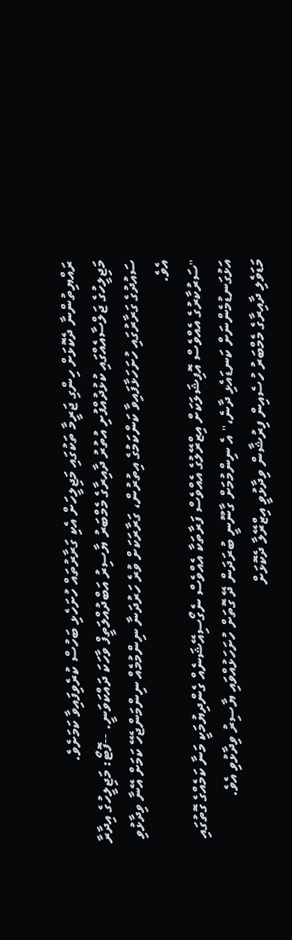ރައްޔިތުންނާ ދެކޮޅަށް ހިންގި ޖަރީމާ ތަކުގައި މަޖިލީހަށް އެކި ގަރާރުތައް ހުށަހެޅި ބަހުސް ކުރެވިފައިވާ ކަމަށެވެ.
މަޖިލީހުގެ ޖަލްސާއެއްގައި ކުޅުދުއްފުށި އުތުރު ދާއިރާގެ މެމްބަރު ޔާސިރު އަބްދުއްލަތީފް ވާހަކަ ދައްކަވަނީ. --ފޮޓޯ: މަޖިލީހުގެ އިދާރާ
ސައުދުގެ ގަރާރުގައި ހުށަހަޅާފައިވާ ކަންކަމުގެ އިތުރުން، ގަރާރަކަށް ވުރެ ހަރުދަނާ ނިންމުމެއް ނިންމަންޖެހޭ ކަމަށް އޭނާ ވިދާޅުވި އެވެ.
"ސަރުކާރުގެ އެއްވެސް އޮފިޝަލަކަށް އިޒްރޭލުގެ އެއްވެސް ފަރާތަކާ އެއްވެސް ނެގޯސިއޭޝަނެއް ގެންދިޔުމަކީ މަނާ ކަމެއްގެ ގޮތުގައި އަޅުގަނޑުމެންނަށް ކަނޑައެޅި ދާނެ،" އެ ނިންމުމަށް ގާނޫނީ ބުރަދަން ދޭ ގޮތަށް ހުށަހަޅުއްވައި ޔާސިރު ވިދާޅުވި އެވެ.
މަޑަވެލި ދާއިރާގެ މެމްބަރު ހުސެއިން ފިރުޝާން ވިދާޅުވީ އިޒްރޭލާ ދެކޮޅަށް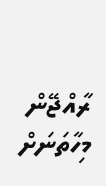ރާއްޖޭން މިހާތަނަށް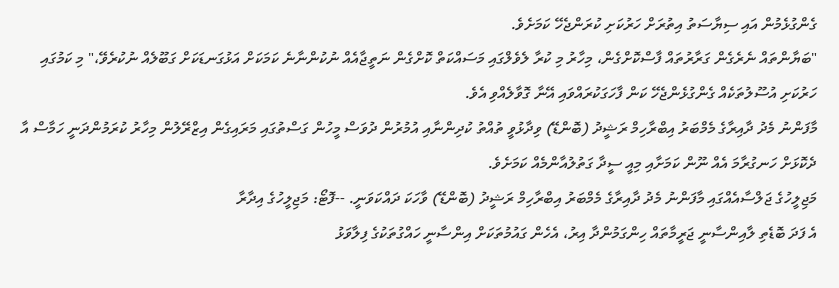ގެންގުޅެމުން އައި ސިޔާސަތު އިތުރަށް ހަރުކަށި ކުރަންޖެހޭ ކަމަށެވެ.
"ބަޔާންތައް ނެރެގެން ގަރާރުތައް ފާސްކޮށްގެން، މިހާރު މި ކުރާ ލެވެލްގައި މަސައްކަތް ކޮށްގެން ނަތީޖާއެއް ނުކުންނާނެ ކަމަކަށް އަޅުގަނޑަކަށް ގަބޫލެއް ނުކުރެވޭ،" މި ކަމުގައި ހަރުކަށި އުސޫލުތަކެއް ގެންގުޅެންޖެހޭ ކަން ފާހަގަކުރައްވައި އޭނާ ގޮވާލެއްވި އެވެ.
މާފަންނު މެދު ދާއިރާގެ މެމްބަރު އިބްރާހިމް ރަޝީދު (ބޮންޑޭ) ވިދާޅުވީ ތުއްތު ކުދިންނާއި އުމުރުން ދުވަސް މީހުން ގަސްތުގައި މަރައިގެން އިޒްރޭލުން މިހާރު ކުރަމުންދަނީ ހަމާސް އާ ދެކޮޅަށް ހަނގުރާމަ އެއް ނޫން ކަމަށާއި މިއީ ސީދާ ގަތުލުއާންމެއް ކަމަށެވެ.
މަޖިލީހުގެ ޖަލްސާއެއްގައި މާފަންނު މެދު ދާއިރާގެ މެމްބަރު އިބްރާހިމް ރަޝީދު (ބޮންޑޭ) ވާހަކަ ދައްކަވަނީ. --ފޮޓޯ: މަޖިލީހުގެ އިދާރާ
އެ ފަދަ ބޮޑެތި ލާއިންސާނީ ޖަރީމާތައް ހިންގަމުންދާ އިރު، އެހެން ގައުމުތަކަށް އިންސާނީ ހައްގުތަކުގެ ފިލާވަޅު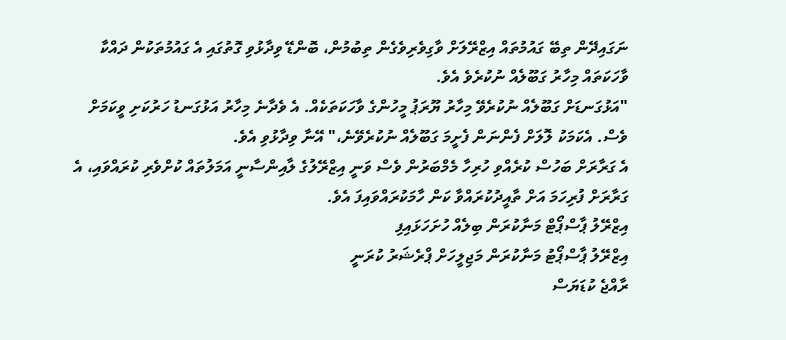ނަގައިދޭން ތިބޭ ގައުމުތައް އިޒްރޭލަށް ވާގިވެރިވެގެން ތިބުމުން، ބޮންޑޭ ވިދާޅުވި ގޮތުގައި އެ ގައުމުތަކުން ދައްކާ ވާހަކަތައް މިހާރު ގަބޫލެއް ނުކުރެވެ އެވެ.
"އަޅުގަނޑަށް ގަބޫލެއް ނުކުރެވޭ މިހާރު ޔޫރަޕު މީހުންގެ ވާހަކަތަކެއް. އެ ވެދާނެ މިހާރު އަޅުގަނޑު ހަރުކަށި ވީކަމަށް ވެސް. އެކަމަކު ލޮލަށް ފެންނަން ފެށީމަ ގަބޫލެއް ނުކުރެވޭނެ،" އޭނާ ވިދާޅުވި އެވެ.
އެ ގަރާރަށް ބަހުސް ކުރެއްވި ހުރިހާ މެމްބަރުން ވެސް ވަނީ އިޒްރޭލުގެ ލާއިންސާނީ އަމަލުތައް ކުށްވެރި ކުރައްވައި، އެ ގަރާރަށް ފުރިހަމަ އަށް ތާއީދުކުރައްވާ ކަން ހާމަކުރައްވައިފަ އެވެ.
އިޒްރޭލު ޕާސްޕޯޓް މަނާކުރަން ބިލެއް ހުށަހަޅައިފި
އިޒްރޭލު ޕާސްޕޯޓު މަނާކުރަން މަޖިލީހަށް ޕްރެޝަރު ކުރަނީ
ރާއްޖެ ކުޑަޔަސް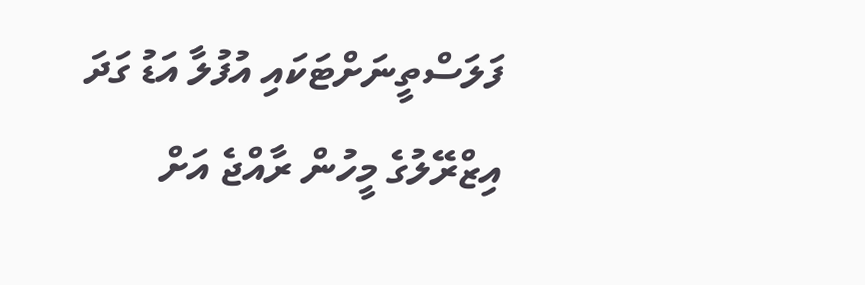ފަލަސްތީނަށްޓަކައި އުފުލާ އަޑު ގަދަ
އިޒްރޭލުގެ މީހުން ރާއްޖެ އަށް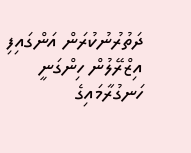ދަތުރުނުކުރަން އަންގައިފި
އިޒްރޭލުން ހިންގަނީ ހަނގުރާމައިގެ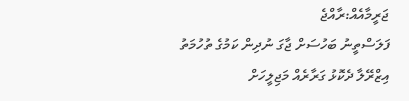ޖަރީމާއެއް:ރާއްޖެ
ފަލަސްތީނު ބަހުސަށް ޖާގަ ނުދިން ކަމުގެ ތުހުމަތު
އިޒްރޭލާ ދެކޮޅު ގަރާރެއް މަޖިލީހަށް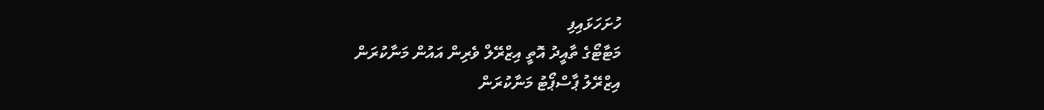ހުށަހަޅައިފި
މަޓާޓޯގެ ތާއީދު އޮތީ އިޒްރޭލް ވެރިން އައުން މަނާކުރަން
އިޒްރޭލު ޕާސްޕޯޓު މަނާކުރަން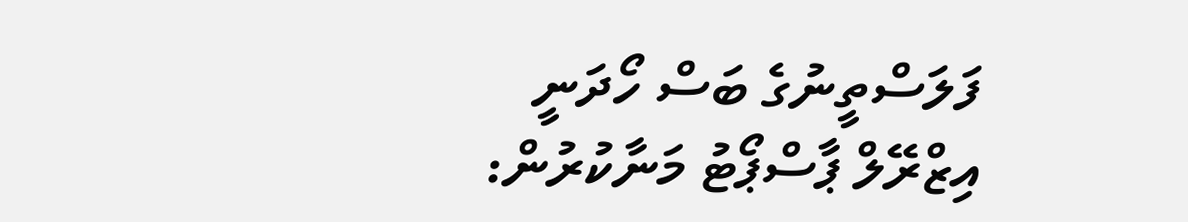ފަލަސްތީނުގެ ބަސް ހޯދަނީ
އިޒްރޭލް ޕާސްޕޯޓު މަނާކުރުން: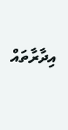އިދާރާތައް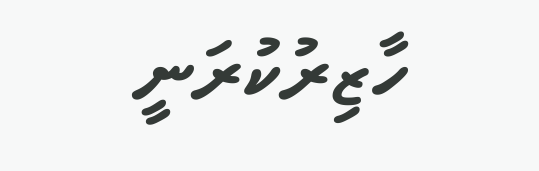ހާޒިރުކުރަނީ